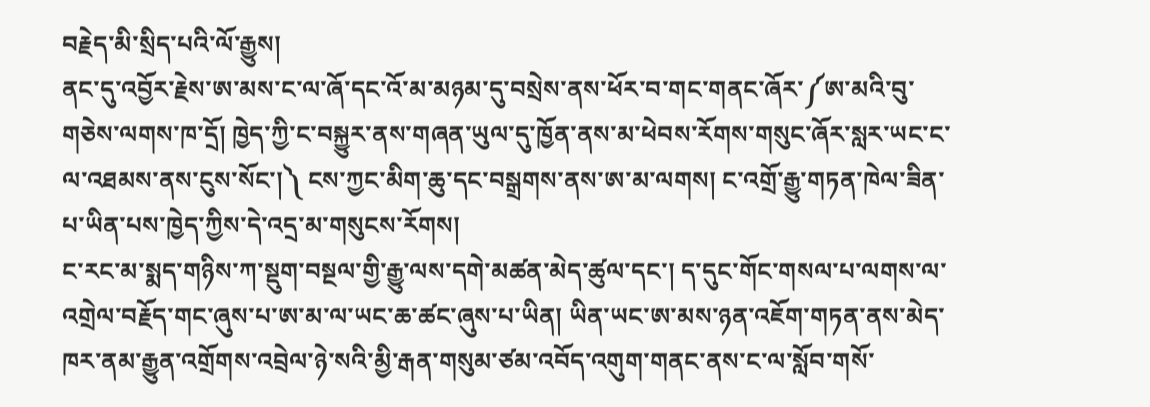བརྗེད་མི་སྲིད་པའི་ལོ་རྒྱུས།
ནང་དུ་འབྱོར་རྗེས་ཨ་མས་ང་ལ་ཞོ་དང་འོ་མ་མཉམ་དུ་བསྲེས་ནས་ཕོར་བ་གང་གནང་ཞོར་༼ཨ་མའི་བུ་གཅེས་ལགས་ཁ་དྲོ། ཁྱེད་ཀྱི་ང་བསྐྱུར་ནས་གཞན་ཡུལ་དུ་ཁྱོན་ནས་མ་ཕེབས་རོགས་གསུང་ཞོར་སླར་ཡང་ང་ལ་འཐམས་ནས་ངུས་སོང་།༽ ངས་ཀྱང་མིག་ཆུ་དང་བསྒྲགས་ནས་ཨ་མ་ལགས། ང་འགྲོ་རྒྱུ་གཏན་ཁེལ་ཟིན་པ་ཡིན་པས་ཁྱེད་ཀྱིས་དེ་འདྲ་མ་གསུངས་རོགས།
ང་རང་མ་སྨད་གཉིས་ཀ་སྡུག་བསྔལ་གྱི་རྒྱུ་ལས་དགེ་མཚན་མེད་ཚུལ་དང་། ད་དུང་གོང་གསལ་པ་ལགས་ལ་འགྲེལ་བརྗོད་གང་ཞུས་པ་ཨ་མ་ལ་ཡང་ཆ་ཚང་ཞུས་པ་ཡིན། ཡིན་ཡང་ཨ་མས་ཉན་འཇོག་གཏན་ནས་མེད་ཁར་ནམ་རྒྱུན་འགྲོགས་འབྲེལ་ཉེ་སའི་མྱི་རྒན་གསུམ་ཙམ་འབོད་འགུག་གནང་ནས་ང་ལ་སློབ་གསོ་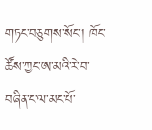གཏང་བཅུགས་སོང་། ཁོང་ཚོས་ཀྱང་ཨ་མའི་རེ་བ་བཞིན་ང་ལ་མང་པོ་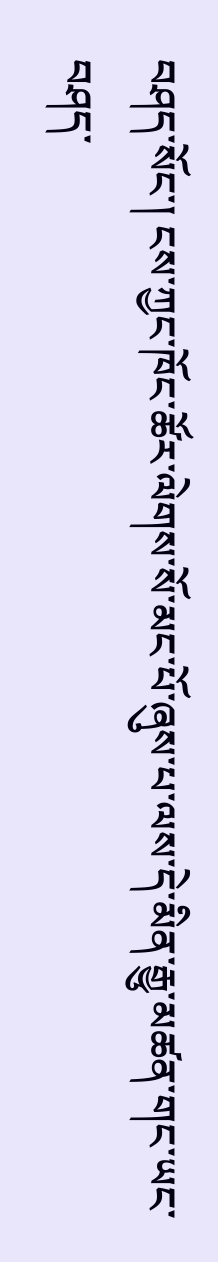བཤད་སོང་། ངས་ཀྱང་ཁོང་ཚོར་ལེགས་སོ་མང་པོ་ཞུས་པ་ལས་དེ་མིན་རྒྱུ་མཚན་གང་ཡང་བཤད་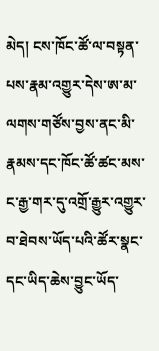མེད། ངས་ཁོང་ཚོ་ལ་བསྟན་པས་རྣམ་འགྱུར་དེས་ཨ་མ་ལགས་གཙོས་བྱས་ནང་མི་རྣམས་དང་ཁོང་ཚོ་ཚང་མས་ང་རྒྱ་གར་དུ་འགྲོ་རྒྱུར་འགྱུར་བ་ཐེབས་ཡོད་པའི་ཚོར་སྣང་དང་ཡིད་ཆེས་བྱུང་ཡོད་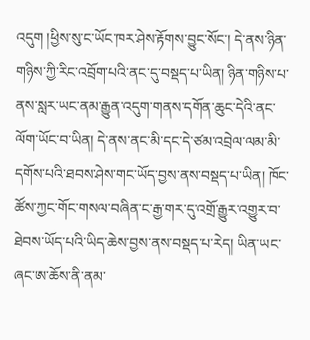འདུག །ཕྱིས་སུ་ང་ཡོང་ཁར་ཤེས་རྟོགས་བྱུང་སོང་། དེ་ནས་ཉིན་གཉིས་ཀྱི་རིང་འབྲོག་པའི་ནང་དུ་བསྡད་པ་ཡིན། ཉིན་གཉིས་པ་ནས་སླར་ཡང་ནམ་རྒྱུན་འདུག་གནས་དགོན་ཆུང་དེའི་ནང་ལོག་ཡོང་བ་ཡིན། དེ་ནས་ནང་མི་དང་དེ་ཙམ་འབྲེལ་ལམ་མི་དགོས་པའི་ཐབས་ཤེས་གང་ཡོད་བྱས་ནས་བསྡད་པ་ཡིན། ཁོང་ཚོས་ཀྱང་གོང་གསལ་བཞིན་ང་རྒྱ་གར་དུ་འགྲོ་རྒྱུར་འགྱུར་བ་ཐེབས་ཡོད་པའི་ཡིད་ཆེས་བྱས་ནས་བསྡད་པ་རེད། ཡིན་ཡང་ཞང་ཨ་ཆོས་ནི་ནམ་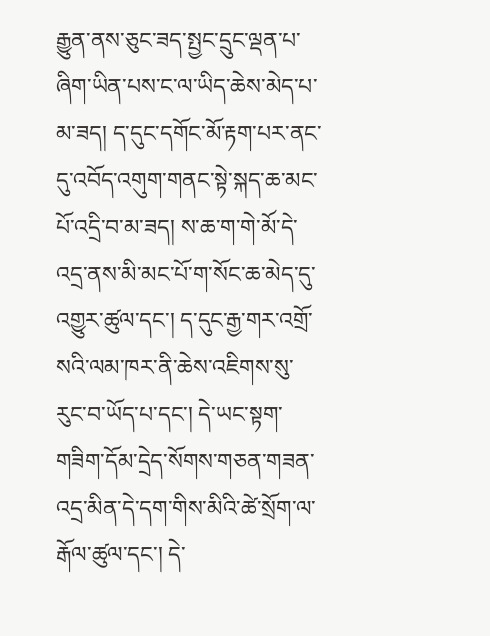རྒྱུན་ནས་ཅུང་ཟད་སྤྱང་དྲུང་ལྡན་པ་ཞིག་ཡིན་པས་ང་ལ་ཡིད་ཆེས་མེད་པ་མ་ཟད། ད་དུང་དགོང་མོ་རྟག་པར་ནང་དུ་འབོད་འགུག་གནང་སྟེ་སྐད་ཆ་མང་པོ་འདྲི་བ་མ་ཟད། ས་ཆ་ག་གེ་མོ་དེ་འདྲ་ནས་མི་མང་པོ་ག་སོང་ཆ་མེད་དུ་འགྱུར་ཚུལ་དང་། ད་དུང་རྒྱ་གར་འགྲོ་སའི་ལམ་ཁར་ནི་ཆེས་འཇིགས་སུ་རུང་བ་ཡོད་པ་དང་། དེ་ཡང་སྟག་གཟིག་དོམ་དྲེད་སོགས་གཅན་གཟན་འདྲ་མིན་དེ་དག་གིས་མིའི་ཚེ་སྲོག་ལ་རྒོལ་ཚུལ་དང་། དེ་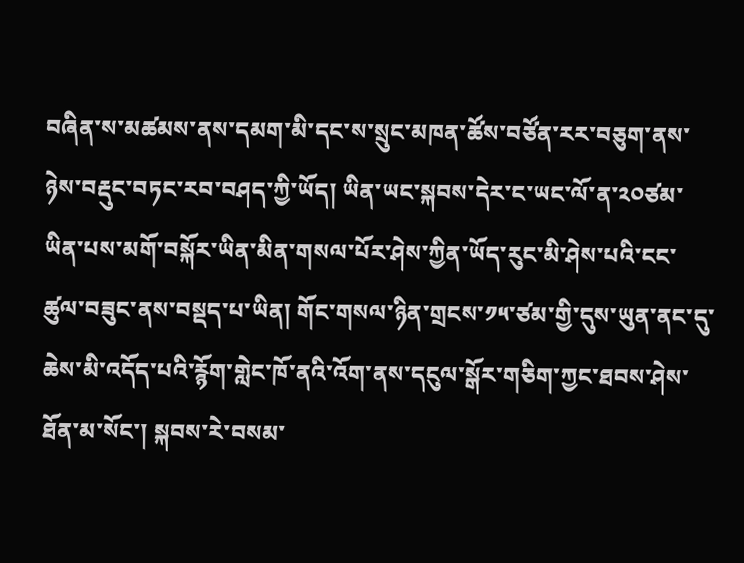བཞིན་ས་མཚམས་ནས་དམག་མི་དང་ས་སྲུང་མཁན་ཚོས་བཙོན་རར་བཅུག་ནས་ཉེས་བརྡུང་བཏང་རབ་བཤད་ཀྱི་ཡོད། ཡིན་ཡང་སྐབས་དེར་ང་ཡང་ལོ་ན་༢༠ཙམ་ཡིན་པས་མགོ་བསྐོར་ཡིན་མིན་གསལ་པོར་ཤེས་ཀྱིན་ཡོད་རུང་མི་ཤེས་པའི་ངང་ཚུལ་བཟུང་ནས་བསྡད་པ་ཡིན། གོང་གསལ་ཉིན་གྲངས་༡༥་ཙམ་གྱི་དུས་ཡུན་ནང་དུ་ཆེས་མི་འདོད་པའི་རྙོག་གླེང་ཁོ་ནའི་འོག་ནས་དངུལ་སྒོར་གཅིག་ཀྱང་ཐབས་ཤེས་ཐོན་མ་སོང་། སྐབས་རེ་བསམ་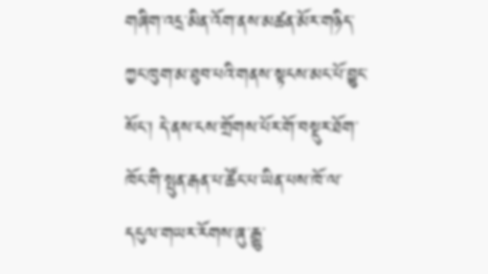གཞིག་འདྲ་མིན་འོག་ནས་མཚན་མོར་གཉིད་ཀྱང་ཁུག་མ་ཐུབ་པའི་གནས་སྟངས་མང་པོ་བྱུང་སོང་། དེ་ནས་ངས་གྲོགས་པོར་གོ་བསྡུར་ཐོག་ཁོང་གི་སྤུན་རྒན་པ་ཚོང་པ་ཡིན་པས་ཁོ་ལ་དངུལ་གཡར་རོགས་ཞུ་རྒྱུ་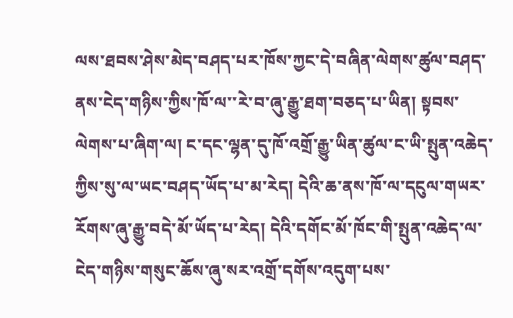ལས་ཐབས་ཤེས་མེད་བཤད་པར་ཁོས་ཀྱང་དེ་བཞིན་ལེགས་ཚུལ་བཤད་ནས་ངེད་གཉིས་ཀྱིས་ཁོ་ལ་་རེ་བ་ཞུ་རྒྱུ་ཐག་བཅད་པ་ཡིན། སྟབས་ལེགས་པ་ཞིག་ལ། ང་དང་ལྷན་དུ་ཁོ་འགྲོ་རྒྱུ་ཡིན་ཚུལ་ང་ཡི་སྤུན་འཆེད་ཀྱིས་སུ་ལ་ཡང་བཤད་ཡོད་པ་མ་རེད། དེའི་ཆ་ནས་ཁོ་ལ་དངུལ་གཡར་རོགས་ཞུ་རྒྱུ་བདེ་མོ་ཡོད་པ་རེད། དེའི་དགོང་མོ་ཁོང་གི་སྤུན་འཆེད་ལ་ངེད་གཉིས་གསུང་ཆོས་ཞུ་སར་འགྲོ་དགོས་འདུག་པས་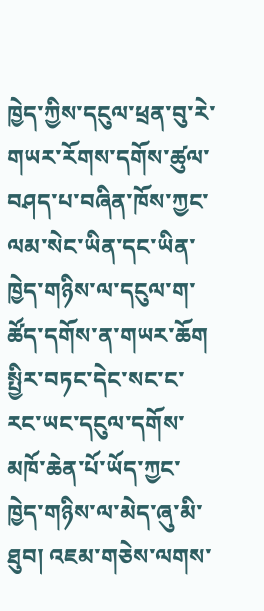ཁྱེད་ཀྱིས་དངུལ་ཕྲན་བུ་རེ་གཡར་རོགས་དགོས་ཚུལ་བཤད་པ་བཞིན་ཁོས་ཀྱང་ལམ་སེང་ཡིན་དང་ཡིན་ཁྱེད་གཉིས་ལ་དངུལ་ག་ཚོད་དགོས་ན་གཡར་ཆོག སྤྱིར་བཏང་དེང་སང་ང་རང་ཡང་དངུལ་དགོས་མཁོ་ཆེན་པོ་ཡོད་ཀྱང་ཁྱེད་གཉིས་ལ་མེད་ཞུ་མི་ཐུབ། འཇམ་གཅེས་ལགས་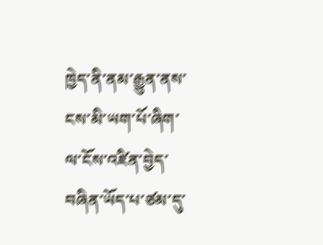ཁྱེད་ནི་ནམ་རྒྱུན་ནས་ངས་མི་ཡག་པོ་ཞིག་ལ་ངོས་འཛིན་བྱེད་བཞིན་ཡོད་པ་ཙམ་དུ་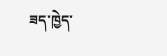ཟད་ཁྱེད་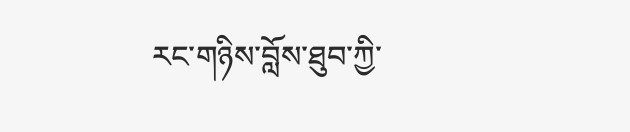རང་གཉིས་བློས་ཐུབ་ཀྱི་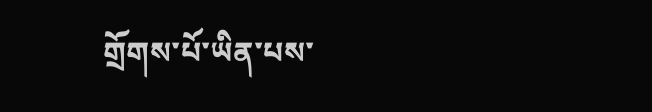གྲོགས་པོ་ཡིན་པས་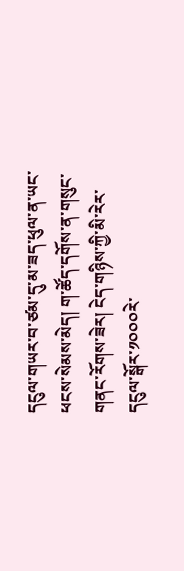དངུལ་གཡར་བ་ཙམ་དུ་མ་ཟད་ཕུལ་ན་ཡང་ཕངས་སེམས་མེད། ག་ཚོད་དགོས་ན་གསུང་གནང་རོགས་ཟེར། ངེད་གཉིས་ཀྱི་མི་རེར་དངུལ་སྒོར་༡༠༠༠རེ་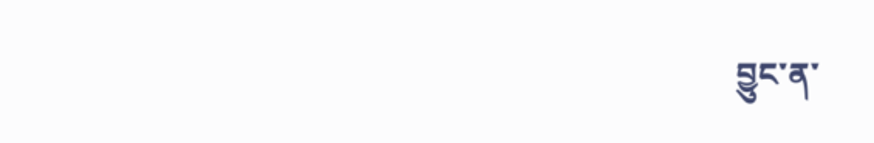བྱུང་ན་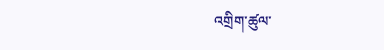འགྲིག་ཚུལ་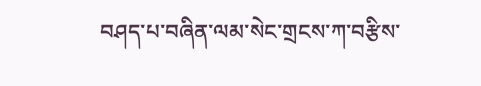བཤད་པ་བཞིན་ལམ་སེང་གྲངས་ཀ་བརྩིས་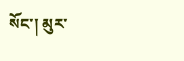སོང་། མུར་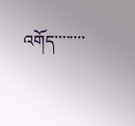འགོད་་་་་་་་